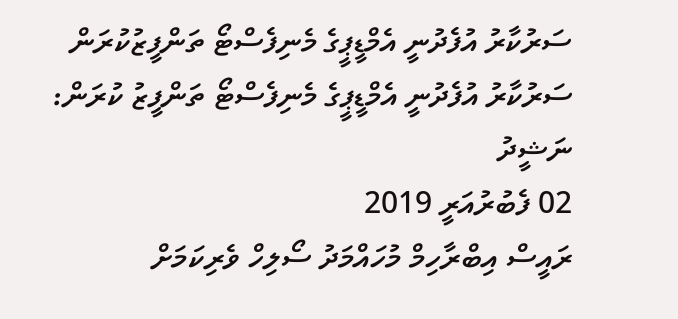ސަރުކާރު އުފެދުނީ އެމްޑީޕީގެ މެނިފެސްޓޯ ތަންފީޒުކުރަން
ސަރުކާރު އުފެދުނީ އެމްޑީޕީގެ މެނިފެސްޓޯ ތަންފީޒު ކުރަން: ނަޝީދު
02 ފެބުރުއަރީ 2019
ރައީސް އިބްރާހިމް މުހައްމަދު ސޯލިހް ވެރިކަމަށް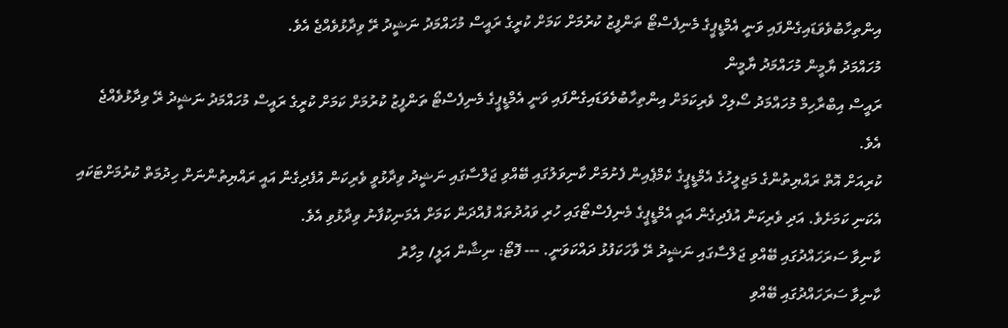އިންތިހާބުވެވަޑައިގެންފައި ވަނީ އެމްޑީޕީގެ މެނިފެސްޓޯ ތަންފީޒު ކުރުމަށް ކަމަށް ކުރީގެ ރައީސް މުހައްމަދު ނަޝީދު ރޭ ވިދާޅުވެއްޖެ އެވެ.
މުހައްމަދު ޔާމީން މުހައްމަދު ޔާމީން
ރައީސް އިބްރާހިމް މުހައްމަދު ސޯލިހް ވެރިކަމަށް އިންތިހާބުވެވަޑައިގެންފައި ވަނީ އެމްޑީޕީގެ މެނިފެސްޓޯ ތަންފީޒު ކުރުމަށް ކަމަށް ކުރީގެ ރައީސް މުހައްމަދު ނަޝީދު ރޭ ވިދާޅުވެއްޖެ އެވެ.
ކުރިއަށް އޮތް ރައްޔިތުންގެ މަޖިލީހުގެ އެމްޑީޕީގެ ކެމްޕެއިން ފެށުމަށް ކާނިވަލުގައި ބޭއްވި ޖަލްސާގައި ނަޝީދު ވިދާޅުވީ ވެރިކަން އުފެދިގެން އައީ ރައްޔިތުންނަށް ހިދުމަތް ކުރުމަށްޓަކައި އެކަނި ކަމަށެވެ. އަދި ވެރިކަން އުފެދިގެން އައީ އެމްޑީޕީގެ މެނިފެސްޓޯގައި ހުރި ވައުދުތައް ފުއްދަން ކަމަށް އެމަނިކުފާނު ވިދާޅުވި އެވެ.
ކާނިވާ ސަރަހައްދުގައި ބޭއްވި ޖަލްސާގައި ނަޝީދު ރޭ ވާހަކަފުޅު ދައްކަވަނީ. --- ފޮޓޯ: ނިޝާން އަލީ/ މިހާރު
ކާނިވާ ސަރަހައްދުގައި ބޭއްވި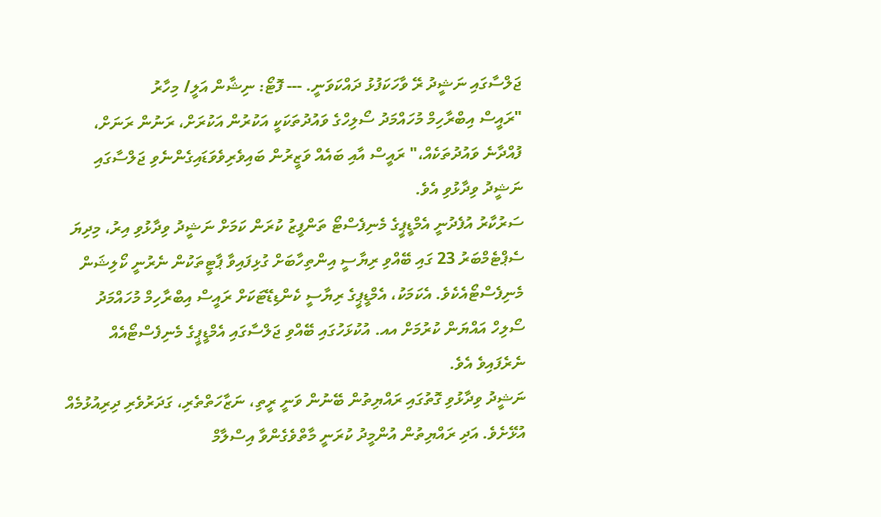ޖަލްސާގައި ނަޝީދު ރޭ ވާހަކަފުޅު ދައްކަވަނީ. --- ފޮޓޯ: ނިޝާން އަލީ/ މިހާރު
"ރައީސް އިބްރާހިމް މުހައްމަދު ސޯލިހްގެ ވައުދުތަކަކީ އަކުރުން އަކުރަށް، ރަނުން ރަނަށް، ފުއްދާނެ ވައުދުތަކެއް،" ރައީސް އާއި ބައެއް ވަޒީރުން ބައިވެރިވެވަޑައިގެންނެވި ޖަލްސާގައި ނަޝީދު ވިދާޅުވި އެވެ.
ސަރުކާރު އުފެދުނީ އެމްޑީޕީގެ މެނިފެސްޓޯ ތަންފީޒު ކުރަން ކަމަށް ނަޝީދު ވިދާޅުވި އިރު، މިދިޔަ ސެޕްޓެމްބަރު 23 ގައި ބޭއްވި ރިޔާސީ އިންތިހާބަށް ގުޅިފައިވާ ޕާޓީތަކުން ނެރުނީ ކޯލިޝަން މެނިފެސްޓޯއެކެވެ. އެކަމަކު، އެމްޑީޕީގެ ރިޔާސީ ކެންޑިޑޭޓަކަށް ރައީސް އިބްރާހިމް މުހައްމަދު ސޯލިހް އައްޔަން ކުރުމަށް އއ. އުކުޅަހުގައި ބޭއްވި ޖަލްސާގައި އެމްޑީޕީގެ މެނިފެސްޓޯއެއް ނެރެފައިވެ އެވެ.
ނަޝީދު ވިދާޅުވި ގޮތުގައި ރައްޔިތުން ބޭނުން ވަނީ ރީތި، ނަޒާހަތްތެރި، ގަދަރުވެރި ދިރިއުޅުމެއް އުޅޭށެވެ. އަދި ރައްޔިތުން އުންމީދު ކުރަނީ މާތްވެގެންވާ އިސްލާމް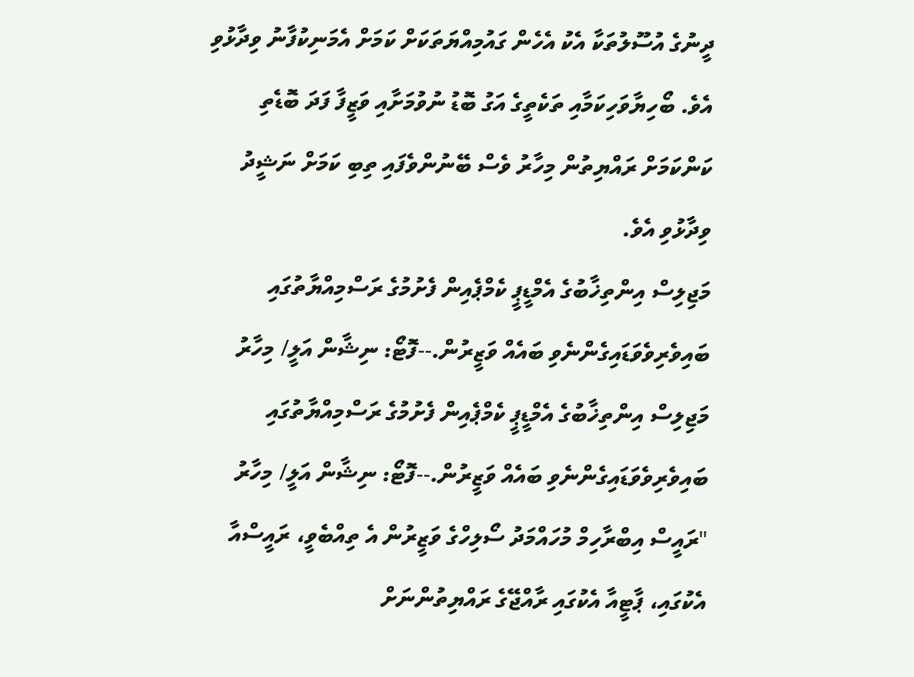ދީނުގެ އުސޫލުތަކާ އެކު އެހެން ގައުމިއްޔަތަކަށް ކަމަށް އެމަނިކުފާނު ވިދާޅުވި އެވެ. ބޯހިޔާވަހިކަމާއި ތަކެތީގެ އަގު ބޮޑު ނުވުމަށާއި ވަޒީފާ ފަދަ ބޮޑެތި ކަންކަމަށް ރައްޔިތުން މިހާރު ވެސް ބޭނުންވެފައި ތިބި ކަމަށް ނަޝީދު ވިދާޅުވި އެވެ.
މަޖިލިސް އިންތިޚާބުގެ އެމްޑީޕީ ކެމްޕެއިން ފެށުމުގެ ރަސްމިއްޔާތުގައި ބައިވެރިވެވަޑައިގެންނެވި ބައެއް ވަޒީރުން.--ފޮޓޯ: ނިޝާން އަލީ/ މިހާރު
މަޖިލިސް އިންތިޚާބުގެ އެމްޑީޕީ ކެމްޕެއިން ފެށުމުގެ ރަސްމިއްޔާތުގައި ބައިވެރިވެވަޑައިގެންނެވި ބައެއް ވަޒީރުން.--ފޮޓޯ: ނިޝާން އަލީ/ މިހާރު
"ރައީސް އިބްރާހިމް މުހައްމަދު ސޯލިހްގެ ވަޒީރުން އެ ތިއްބެވީ، ރައީސްއާ އެކުގައި، ޕާޓީއާ އެކުގައި ރާއްޖޭގެ ރައްޔިތުންނަށް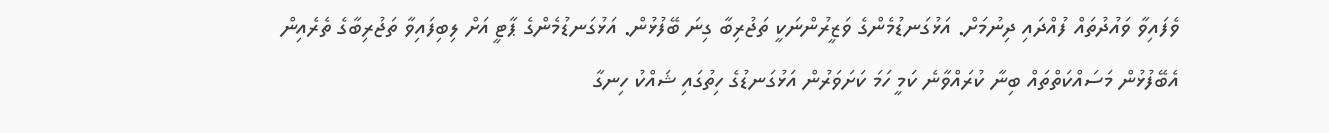ވެފައިވާ ވައުދުތައް ފުއްދައި ދިނުމަށް. އަޅުގަނޑުމެންގެ ވަޒީރުންނަކީ ތަޖުރިބާ ގިނަ ބޭފުޅުން. އަޅުގަނޑުމެންގެ ޕާޓީ އަށް ލިބިފައިވާ ތަޖުރިބާގެ ތެރެއިން އެބޭފުޅުން މަސައްކަތްތައް ބިނާ ކުރައްވާނެ ކަމީ ހަމަ ކަށަވަރުން އަޅުގަނޑުގެ ހިތުގައި ޝައްކު ހިނގާ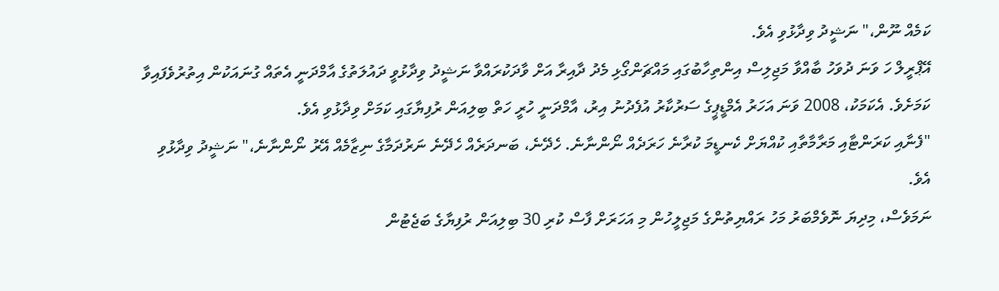ކަމެއް ނޫން،" ނަޝީދު ވިދާޅުވި އެވެ.
އޭޕްރީލް ހަ ވަނަ ދުވަހު ބާއްވާ މަޖިލިސް އިންތިހާބުގައި މައްޗަންގޯޅި މެދު ދާއިރާ އަށް ވާދަކުރައްވާ ނަޝީދު ވިދާޅުވީ ދައުލަތުގެ އާމްދަނީ އެތައް ގުނައަކުން އިތުރުވެފައިވާ ކަމަށެވެ. އެކަމަކު، 2008 ވަނަ އަހަރު އެމްޑީޕީގެ ސަރުކާރު އުފެދުނު އިރު، އާމްދަނީ ހުރީ ހަތް ބިލިއަން ރުފިޔާގައި ކަމަށް ވިދާޅުވި އެވެ.
"ފެނާއި ކަރަންޓާއި މަރާމާތާއި ކުއްޔަށް ކެނޑީމަ ކުރާނެ ހަރަދެއް ނޯންނާނެ. ހެދޭނެ، ބަނދަރެއް ހެދޭނެ ނަރުދަމާގެ ނިޒާމެއް އޭރު ނޯންނާނެ،" ނަޝީދު ވިދާޅުވި އެވެ.
ނަމަވެސް، މިދިޔަ ނޮވެމްބަރު މަހު ރައްޔިތުންގެ މަޖިލީހުން މި އަހަރަށް ފާސް ކުރި 30 ބިލިއަން ރުފިޔާގެ ބަޖެޓުން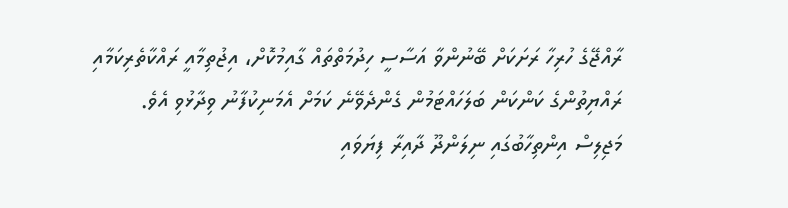ރާއްޖޭގެ ހުރިހާ ރަށަކަށް ބޭނުންވާ އަސާސީ ހިދުމަތްތައް ގާއިމުކޮށް، އިޖުތިމާއީ ރައްކާތެރިކަމާއި ރައްޔިތުންގެ ކަންކަން ބަލަހައްޓަމުން ގެންދެވޭނެ ކަމަށް އެމަނިކުފާނު ވިދާޅުވި އެވެ.
މަޖިލިސް އިންތިހާބުގައި ނިލަންދޫ ދާއިރާ ފިޔަވައި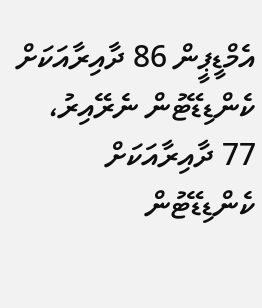އެމްޑީޕީން 86 ދާއިރާއަކަށް ކެންޑިޑޭޓުން ނެރޭއިރު، 77 ދާއިރާއަކަށް ކެންޑިޑޭޓުން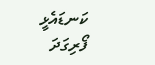ކަނޑައެޅީ ފޯރިގަދަ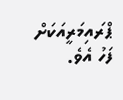ޕްރައިމަރީއަކަށް ފަހު އެވެ.